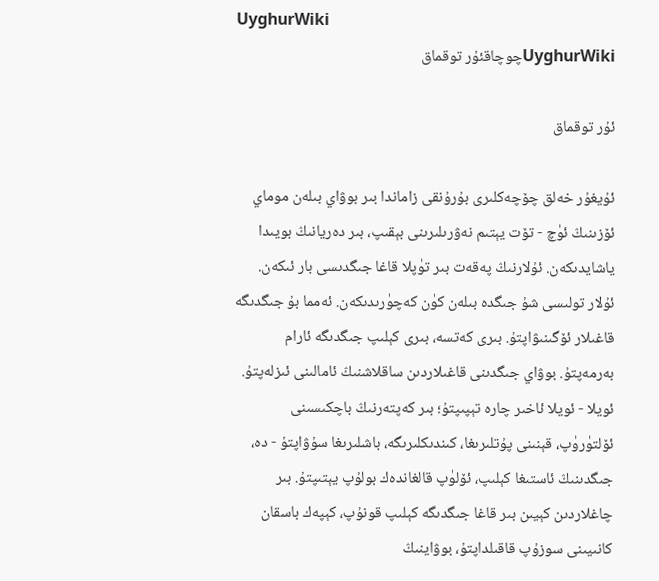UyghurWiki
UyghurWikiچوچاقئۇر توقماق

ئۇر توقماق

ئۇيغۇر خەلق چۆچەكلىرى بۇرۇنقى زاماندا بىر بوۋاي بىلەن موماي ئۆزىنىڭ ئۈچ - تۆت يېتىم نەۋرىلىرىنى بېقىپ، بىر دەريانىڭ بويىدا ياشايدىكەن. ئۇلارنىڭ پەقەت بىر تۈپلا قاغا جىگدىسى بار ئىكەن. ئۇلار تولىسى شۇ جىگدە بىلەن كۈن كەچۈرىدىكەن. ئەمما بۇ جىگدىگە قاغىلار ئۆگىنىۋاپتۇ. بىرى كەتسە، بىرى كېلىپ جىگدىگە ئارام بەرمەپتۇ. بوۋاي جىگدىنى قاغىلاردىن ساقلاشنىڭ ئامالىنى ئىزلەپتۇ. ئويلا - ئويلا ئاخىر چارە تېپىپتۇ؛ بىر كەپتەرنىڭ باچكىسىنى ئۆلتۈرۈپ، قېنىنى پۇتلىرىغا، كىندىكلىرىگە، باشلىرىغا سۇۋاپتۇ - دە، جىگدىنىڭ ئاستىغا كېلىپ، ئۆلۈپ قالغاندەك بولۇپ يېتىپتۇ. بىر چاغلاردىن كېيىن بىر قاغا جىگدىگە كېلىپ قونۇپ، كېپەك باسقان كانىيىنى سوزۇپ قاقىلداپتۇ، بوۋاينىڭ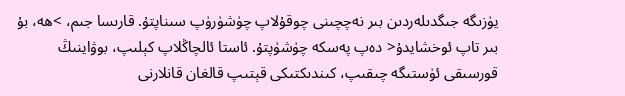يۈزىگە جىگدىلەردىن بىر نەچچىنى چوقۇلاپ چۈشۈرۈپ سىناپتۇ. قارىسا جىم، >ھە، بۇ بىر تاپ ئوخشايدۇ< دەپ پەسكە چۈشۈپتۇ. ئاستا ئالچاڭلاپ كېلىپ، بوۋاينىڭ قورسىقى ئۈستىگە چىقىپ، كىندىكتىكى قېتىپ قالغان قانلارنى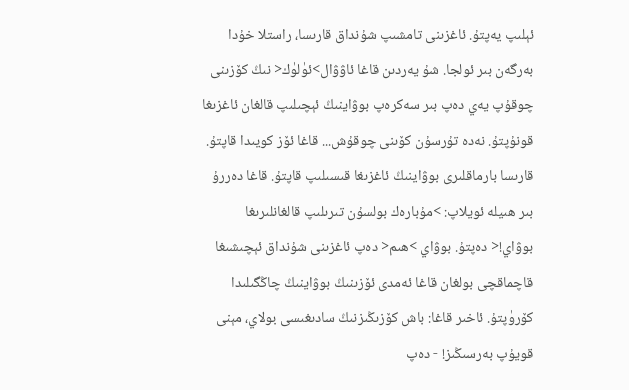ئېلىپ يەپتۇ. ئاغزىنى تامشىپ شۇنداق قارىسا، راستلا خۇدا بەرگەن بىر ئولجا. شۇ يەردىن قاغا ئاۋۋال>ئۈلۈك< نىڭ كۆزىنى چوقۇپ يەي دەپ بىر سەكرەپ بوۋاينىڭ ئېچىلىپ قالغان ئاغزىغا قونۇپتۇ. نەدە تۇرسۇن كۆىنى چوقۇش... قاغا ئۆز كويىدا قاپتۇ. قارىسا بارماقلىرى بوۋاينىڭ ئاغزىغا قىسىلىپ قاپتۇ. قاغا دەررۇ بىر ھىيلە ئويلاپ: >مۇبارەك بولسۇن تىرىلىپ قالغانلىرىغا بوۋاي!< دەپتۇ. بوۋاي >ھىم< دەپ ئاغزىنى شۇنداق ئېچىشىغا قاچماقچى بولغان قاغا ئەمدى ئۆزىنىڭ بوۋاينىڭ چاڭگىلىدا كۆرۈپتۇ. ئاخىر قاغا: باش كۆزىڭىزنىڭ سادىغىسى بولاي، مېنى قويۇپ بەرسىڭىز! - دەپ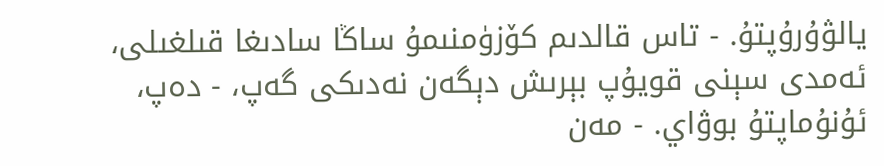يالۋۇرۇپتۇ. - تاس قالدىم كۆزۈمنىمۇ ساڭا سادىغا قىلغىلى، ئەمدى سېنى قويۇپ بېرىش دېگەن نەدىكى گەپ، - دەپ، ئۇنۇماپتۇ بوۋاي. - مەن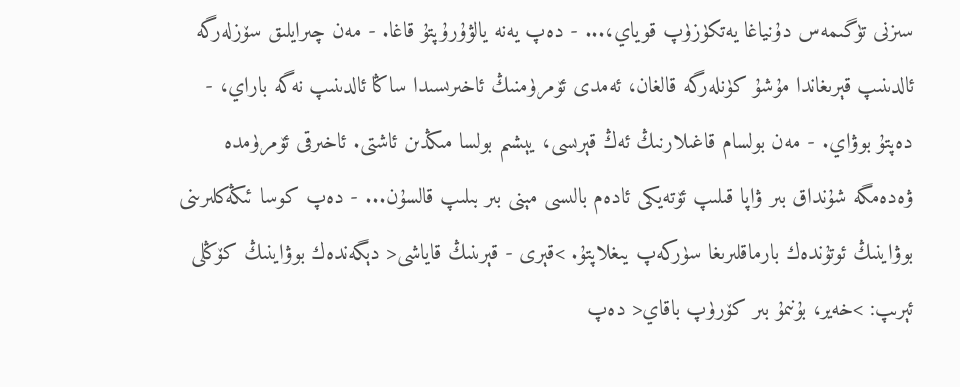سىزنى تۈگىمەس دۇنياغا يەتكۈزۈپ قوياي،... - دەپ يەنە يالۋۇرۇپتۇ قاغا. - مەن چىرايلىق سۆزلەرگە ئالدىنىپ قېرىغاندا مۇشۇ كۈنلەرگە قالغان، ئەمدى ئۆمرۈمنىڭ ئاخىرىسىدا ساڭا ئالدىنىپ نەگە باراي، - دەپتۇ بوۋاي. - مەن بولسام قاغىلارنىڭ ئەڭ قېرىسى، يېشىم بولسا مىڭدىن ئاشتى. ئاخىرقى ئۆمرۈمدە ۋەدەمگە شۇنداق بىر ۋاپا قىلىپ ئۆتەيكى ئادەم بالىسى مېنى بىر بىلىپ قالسۇن... - دەپ كوسا ئىڭەكلىرىنى بوۋاينىڭ ئوتۇندەك بارماقلىرىغا سۈركەپ يىغلاپتۇ. >قېرى - قېرىنىڭ قاياشى< دېگەندەك بوۋاينىڭ كۆڭلى ئېرىپ: >خەير، بۇنىمۇ بىر كۆرۈپ باقاي< دەپ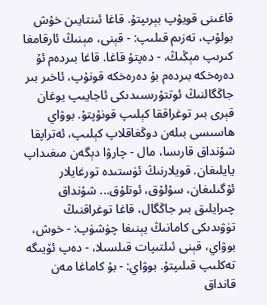قاغىنى قويۇپ بېرىپتۇ. قاغا ئىنتايىن خۇش بولۇپ، تەزىم قىلىپ: - قېنى، مېنىڭ ئارقامغا كىرىپ مېڭىڭ، - دەپتۇ قاغا. قاغا بىردەم ئۇ دەرەخكە بىردەم بۇ دەرەخكە قونۇپ، ئاخىر بىر جاڭگالنىڭ ئوتتۇرىسىدىكى ئاجايىپ يوغان قېرى بىر توغراققا كېلىپ قونۇپتۇ. بوۋاي ھاسىسى بىلەن دوڭغاقلاپ كېلىپ، ئەتراپقا شۇنداق قارىسا، مال - چارۋا دېگەن مىغىداپ يايلىغان. قويلارنىڭ ئۈستىدە تورغايلار ئۇگىلىغان، سۇلۇق، ئوتلۇق... شۇنداق چىرايلىق بىر جاڭگال، قاغا توغراقنىڭ تۈۋىدىكى كامانىڭ يېنىغا چۈشۈپ: - خوش، بوۋاي، قېنى ئىلتىپات قىلسىلا، - دەپ ئۆيىگە تەكلىپ قىلىپتۇ. بوۋاي: - بۇ كاماغا مەن قانداق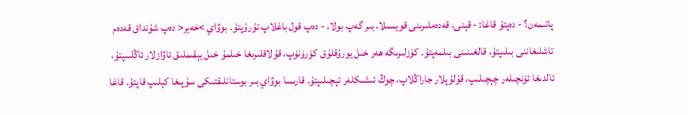پاتىمەن؟ - دەپتۇ قاغا: - قېنى، قەدەملىرىنى قويسىلا، بىر گەپ بولا، - دەپ قول باغلاپ تۇرۇپتۇ. بوۋاي >خەير< دەپ شۇنداق قەدەم تاشلىغاننى بىلىپتۇ، قالغىنىنى بىلمەپتۇ. كۆزلىرىگە ھەر خىل يورۇقلۇق كۆرۈنۈپ، قۇلاقلىرىغا خىلمۇ خىل يېقىملىق ئاۋازلار ئاڭلىىپتۇ، ئالدىغا ئۈنچىلەر چېچىلىپ، قۇلۇپلار جاراڭلاپ، چوڭ ئىشىكلەر ئېچىلىپتۇ. قارىسا بوۋاي بىر بوستانلىقتىكى سۇپىغا كېلىپ قاپتۇ. قاغا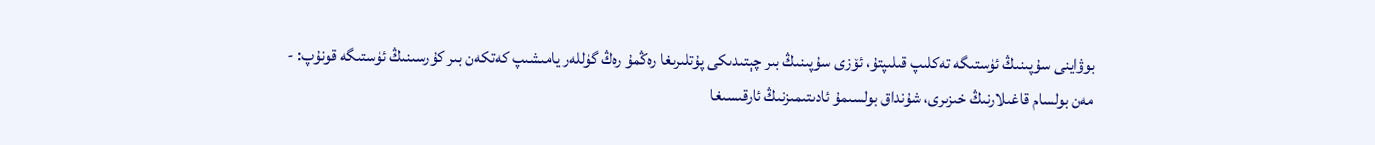بوۋاينى سۇپىنىڭ ئۈستىگە تەكلىپ قىلىپتۇ، ئۆزى سۇپىنىڭ بىر چېتىدىكى پۇتلىرىغا رەڭمۇ رەڭ گۈللەر يامىشىپ كەتكەن بىر كۇرسىنىڭ ئۈستىگە قونۇپ: - مەن بولسام قاغىلارنىڭ خىزىرى، شۇنداق بولسىمۇ ئادىتىمىزنىڭ ئارقىسىغا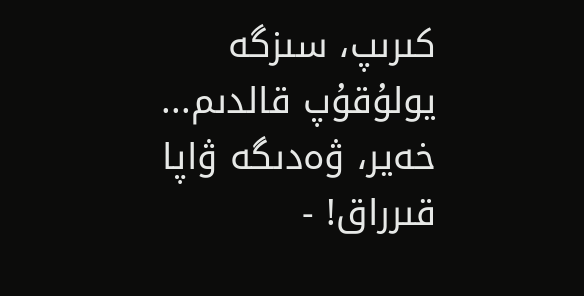كىرىپ، سىزگە يولۇقۇپ قالدىم... خەير، ۋەدىگە ۋاپا قىرراق! -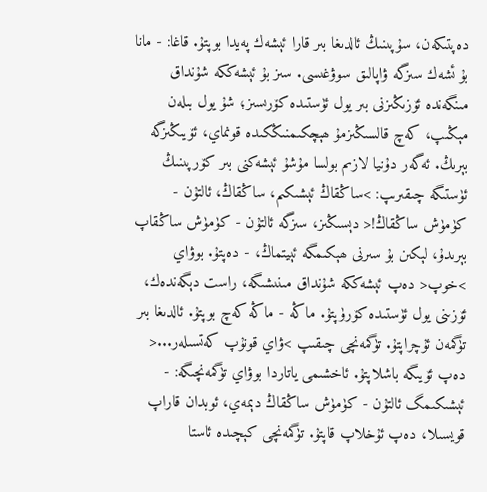دەپتىكەن، سۇپىنىڭ ئالدىغا بىر قارا ئېشەك پەيدا بوپتۇ. قاغا: - مانا بۇ ئشەك سىزگە ۋاپالىق سوۋغىسى. سىز بۇ ئېشەككە شۇنداق مىنگەندە ئۆزىڭىزنى بىر يول ئۈستىدە كۆرىسىز؛ شۇ يول بىلەن مېڭىپ، كەچ قالسىڭىزمۇ ھېچكىمنىڭكىدە قونماي، ئۆيىڭىزگە بېرىڭ. ئەگەر دۇنيا لازىم بولسا مۇشۇ ئېشەكنى بىر كۆرپىنىڭ ئۈستىگە چىقىرىپ: >ساڭقاڭ ئېشىكىم، ساڭقاڭ، ئالتۇن - كۈمۈش ساڭقاڭ!< دېسىڭىز، سىزگە ئالتۇن - كۈمۈش ساڭقاپ بېرىدۇ، لېكىن بۇ سىرنى ھېكىمگە ئېيتماڭ، - دەپتۇ. بوۋاي >خوپ< دەپ ئېشەككە شۇنداق مىنىشىگە، راست دېگەندەك، ئۆزىنى يول ئۈستىدە كۆرۈپتۇ. ماڭە - ماڭە كەچ بوپتۇ. ئالدىغا بىر تۈگمەن ئۇچراپتۇ. تۈگمەنچى چىقىپ >ۋاي قونۇپ كەتسىلەر...< دەپ ئۆيىگە باشلاپتۇ. ئاخشىمى ياتاردا بوۋاي تۈگمەنچىگە: - ئېشىكىمگ ئالتۇن - كۈمۈش ساڭقاڭ دېمەي، ئوبدان قاراپ قويسىلا، دەپ ئۇخلاپ قاپتۇ. تۈگمەنچى كېچىدە ئاستا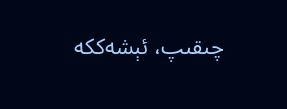چىقىپ، ئېشەككە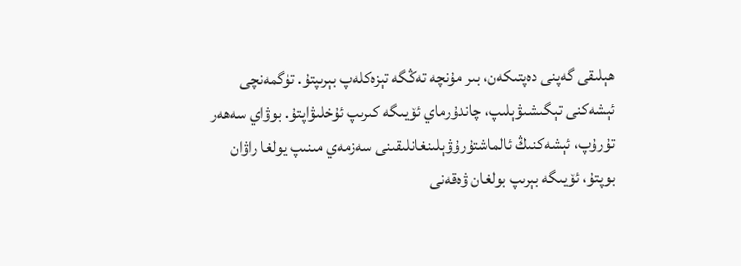ھېلىقى گەپنى دەپتىكەن، بىر مۇنچە تەڭگە تېزەكلەپ بېرىپتۇ. تۈگمەنچى ئېشەكنى تېگىشىۋېلىپ، چاندۇرماي ئۆيىگە كىرىپ ئۇخلىۋاپتۇ. بوۋاي سەھەر تۇرۇپ، ئېشەكنىڭ ئالماشتۇرۇۋېلىنغانلىقىنى سەزمەي مىنىپ يولغا راۋان بوپتۇ، ئۆيىگە بېرىپ بولغان ۋەقەنى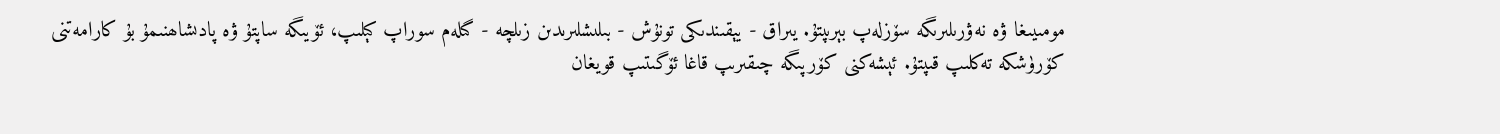مومىيىغا ۋە نەۋرىلىرىگە سۆزلەپ بېرىپتۇ. يىراق - يېقىندىكى تونۇش - بىلىشلىرىدىن زىلچە - گىلەم سوراپ كېلىپ، ئۆيىگە ساپتۇ ۋە پادىشاھنىمۇ بۇ كارامەتنى كۆرۈشكە تەكلىپ قىپتۇ. ئېشەكنى كۆرپىگە چىقىرىپ قاغا ئۆگىتىپ قويغان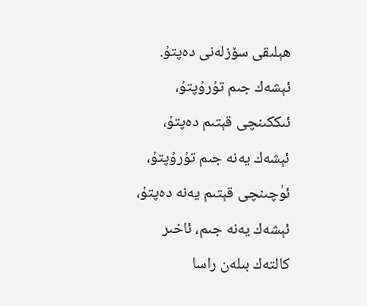ھېلىقى سۆزلەنى دەپتۇ. ئېشەك جىم تۇرۇپتۇ، ئىككىنچى قېتىم دەپتۇ، ئېشەك يەنە جىم تۇرۇپتۇ، ئۈچىنچى قېتىم يەنە دەپتۇ، ئېشەك يەنە جىم، ئاخىر كالتەك بىلەن راسا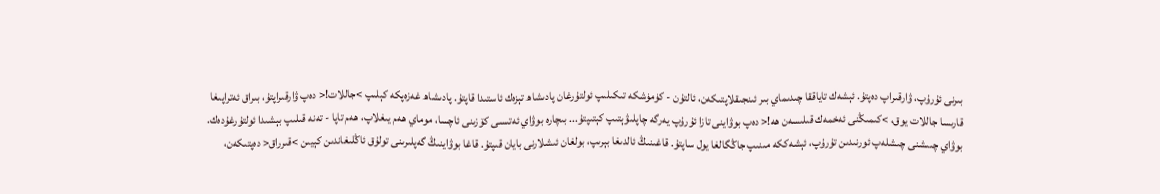بىرنى ئۇرۇپ، ۋارقىراپ دەپتۇ. ئېشەك تاياققا چىدىماي بىر ئىنجىقلاپتىكەن، ئالتۇن - كۈمۈشكە تىكىلىپ ئولتۇرغان پادىشاھ تېزەك ئاستىدا قاپتۇ. پادىشاھ غەزەپكە كېلىپ >جاللات!< دەپ ۋارقىراپتۇ، بىراق ئەتراپىغا قارىسا جاللات يوق، >كىمىڭنى ئەخمەك قىلىسەن ھە!< دەپ بوۋاينى تازا ئۇرۇپ يەرگە چاپلىۋېتىپ كېتىپتۇ... بىچارە بوۋاي ئەتىسى كۆزىنى ئاچسا، موماي ھەم يىغلاپ، ھەم تاپا - تەنە قىلىپ بېشىدا ئولتۇرغۇدەك. بوۋاي چىىشنى چىشلەپ ئورنىدىن تۇرۇپ، ئېشەككە مىنىپ جاڭگالغا يول ساپتۇ. قاغىنىڭ ئالدىغا بېرىپ، بولغان ئىشلارنى بايان قىپتۇ. قاغا بوۋاينىڭ گەپلىرىنى تولۇق ئاڭلىغاندىن كېيىن >قىرراق< دەپتىكەن،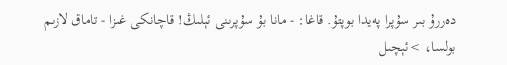دەررۇ بىر سۇپرا پەيدا بوپتۇ. قاغا: - مانا بۇ سۇپرىنى ئېلىڭ! قاچانكى غىزا - تاماق لازىم بولسا، >ئېچىل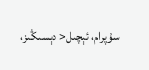سۇپرام، ئېچىل< دېسىڭىز،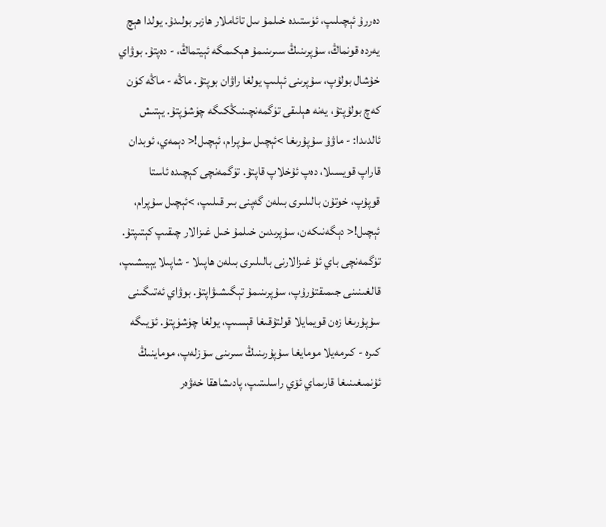دەررۇ ئېچىلىپ، ئۈستىدە خىلمۇ ىىل تائاملار ھازىر بولىدۇ. يولدا ھېچ يەردە قونماڭ، سۇپرىنىڭ سىرىنىمۇ ھېكىمگە ئېيتماڭ، - دەپتۇ. بوۋاي خۇشال بولۇپ، سۇپرىنى ئېلىپ يولغا راۋان بوپتۇ. ماڭە - ماڭە كۈن كەچ بولۇپتۇ، يەنە ھېلىقى تۈگمەنچىنىڭكىگە چۈشۈپتۇ. يېتىش ئالدىدا: - ماۋۇ سۇپۇرىغا >ئېچىل سۇپرام، ئېچىل!< دېمەي، ئوبدان قاراپ قويسىلا، دەپ ئۇخلاپ قاپتۇ. تۈگمەنچى كېچىدە ئاستا قوپۇپ، خوتۇن بالىلىرى بىلەن گەپنى بىر قىلىپ، >ئېچىل سۇپرام، ئېچىل!< دېگەنىكەن، سۇپرىدىن خىلمۇ خىل غىزالار چىقىپ كېتىپتۇ. تۈگمەنچى باي ئۇ غىزالارنى بالىلىرى بىلەن ھاپىلا - شاپىلا يېيىشىپ، قالغىنىنى جىمىقتۇرۇپ، سۇپرىنىمۇ تېگىشىۋاپتۇ. بوۋاي ئەتىگىنى سۇپۇرىغا زەن قويمايلا قولتۇقىغا قېسىپ، يولغا چۈشۈپتۇ. ئۆيىگە كىرە - كىرمەيلا مومايغا سۇپۇرىنىڭ سىرىنى سۆزلەپ، موماينىڭ ئۇنمىغىنىغا قارىماي ئۆي راسلىتىپ، پادىشاھقا خەۋەر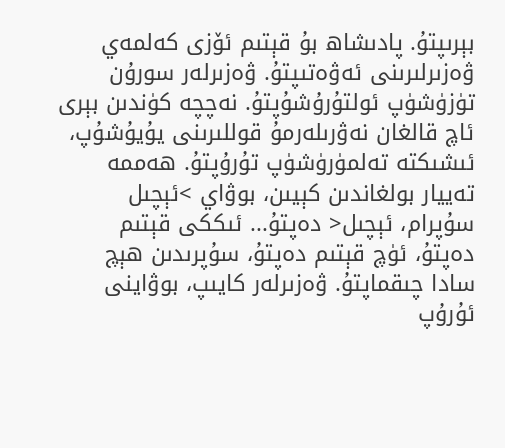بېرىپتۇ. پادىشاھ بۇ قېتىم ئۆزى كەلمەي ۋەزىرلىرىنى ئەۋەتىپتۇ. ۋەزىرلەر سورۇن تۈزۈشۈپ ئولتۇرۇشۇپتۇ. نەچچە كۈندىن بېرى ئاچ قالغان نەۋرىلەرمۇ قوللىرىنى يۇيۇشۇپ، ئىشىكتە تەلمۈرۈشۈپ تۇرۇپتۇ. ھەممە تەييار بولغاندىن كېيىن، بوۋاي >ئېچىل سۇپرام، ئېچىل< دەپتۇ... ئىككى قېتىم دەپتۇ، ئۈچ قېتىم دەپتۇ، سۇپرىدىن ھېچ سادا چىقماپتۇ. ۋەزىرلەر كايىپ، بوۋاينى ئۇرۇپ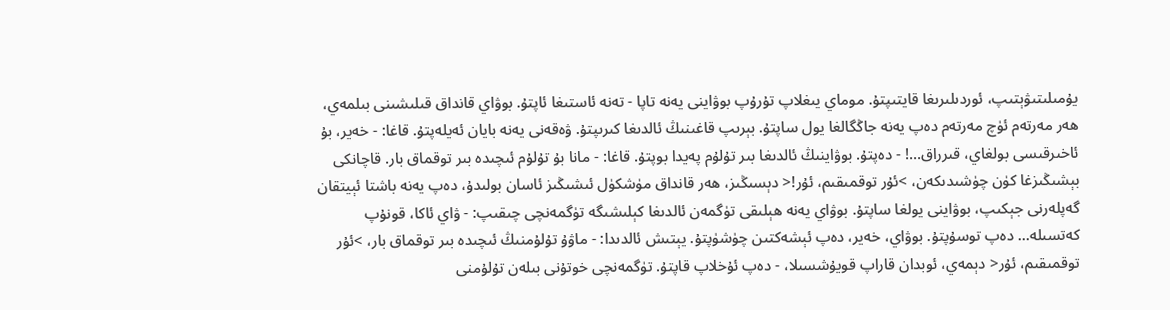يۇمىلىتىۋېتىپ، ئوردىلىرىغا قايتىپتۇ. موماي يىغلاپ تۇرۇپ بوۋاينى يەنە تاپا - تەنە ئاستىغا ئاپتۇ. بوۋاي قانداق قىلىشىنى بىلمەي، ھەر مەرتەم ئۈچ مەرتەم دەپ يەنە جاڭگالغا يول ساپتۇ. بېرىپ قاغىنىڭ ئالدىغا كىرىپتۇ. ۋەقەنى يەنە بايان ئەيلەپتۇ. قاغا: - خەير، بۇ ئاخىرقىسى بولغاي، قىرراق...! - دەپتۇ. بوۋاينىڭ ئالدىغا بىر تۇلۇم پەيدا بوپتۇ. قاغا: - مانا بۇ تۇلۇم ئىچىدە بىر توقماق بار. قاچانكى بېشىڭىزغا كۈن چۈشىدىكەن، >ئۇر توقمىقىم، ئۇر!< دېسىڭىز، ھەر قانداق مۈشكۈل ئىشىڭىز ئاسان بولىدۇ، دەپ يەنە باشتا ئېيتقان گەپلەرنى جېكىپ، بوۋاينى يولغا ساپتۇ. بوۋاي يەنە ھېلىقى تۈگمەن ئالدىغا كېلىشىگە تۈگمەنچى چىقىپ: - ۋاي ئاكا، قونۇپ كەتسىلە... دەپ توسۇپتۇ. بوۋاي، خەير، دەپ ئېشەكتىن چۈشۈپتۇ. يېتىش ئالدىدا: - ماۋۇ تۇلۇمنىڭ ئىچىدە بىر توقماق بار، >ئۇر توقمىقىم، ئۇر< دېمەي، ئوبدان قاراپ قويۇشسىلا، - دەپ ئۇخلاپ قاپتۇ. تۈگمەنچى خوتۇنى بىلەن تۇلۇمنى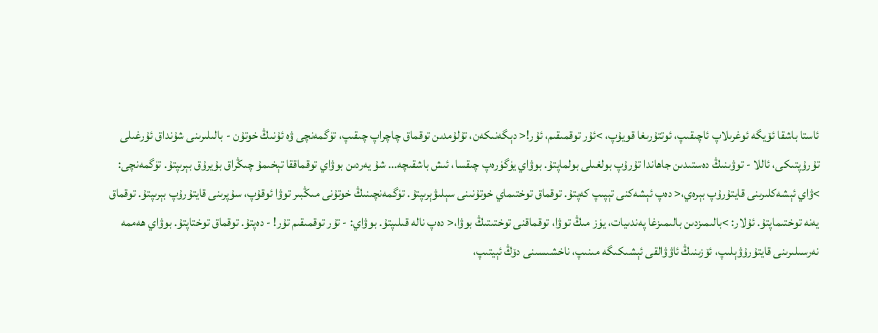ئاستا باشقا ئۆيگە ئوغرىلاپ ئاچىقىپ، ئوتتۇرىغا قويۇپ، >ئۇر توقمىقىم، ئۇر!< دېگەنىكەن، تۇلۇمدىن توقماق چاچراپ چىقىپ، تۈگمەنچى ۋە ئۇنىڭ خوتۇن - بالىلىرىنى شۇنداق ئۇرغىلى تۇرۇپتىكى، ئاللا - توۋىنىڭ دەستىدىن جاھاندا تۇرۇپ بولغىلى بولماپتۇ. بوۋاي يۈگۈرەپ چىقسا، ئىش باشقىچە... شۇ يەردىن بوۋاي توقماققا تېخىمۇ چىڭراق بۇيرۇق بېرىپتۇ. تۈگمەنچى: >ۋاي ئېشەكلىرىنى قايتۇرۇپ بېرەي،< دەپ ئېشەكنى تېپىپ كەپتۇ. توقماق توختىماي خوتۇنىنى سېلىۋېرىپتۇ. تۈگمەنچىنىڭ خوتۇنى مىڭبىر توۋا ئوقۇپ، سۇپرىنى قايتۇرۇپ بېرىپتۇ. توقماق يەنە توختىماپتۇ. ئۇلار: >بالىمىزدىن بالىمىزغا پەندىيات، يۈز مىڭ توۋا، توقماقنى توختىتىڭ بوۋا،< دەپ نالە قىلىپتۇ. بوۋاي: - تۇر توقمىقىم تۇر! - دەپتۇ. توقماق توختاپتۇ. بوۋاي ھەممە نەرسىلىرىنى قايتۇرۇۋېلىپ، ئۆزىنىڭ ئاۋۋالقى ئېشىكىگە مىنىپ، ناخشىسىنى دۆڭ ئېيتىپ،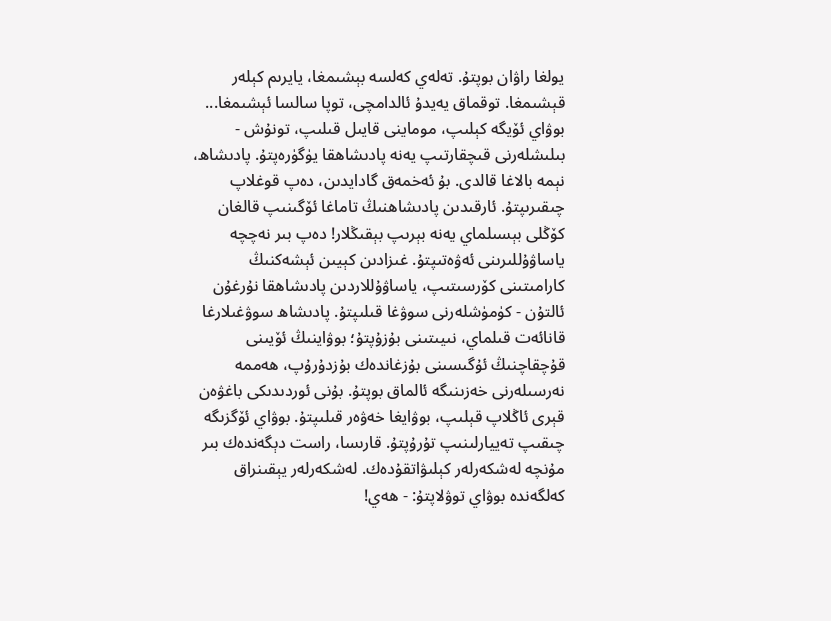يولغا راۋان بوپتۇ. تەلەي كەلسە بېشىمغا، يايرىم كېلەر قېشىمغا. توقماق يەيدۇ ئالدامچى، توپا سالسا ئېشىمغا... بوۋاي ئۆيگە كېلىپ، موماينى قايىل قىلىپ، تونۇش - بىلىشلەرنى قىچقارتىپ يەنە پادىشاھقا يۈگۈرەپتۇ. پادىشاھ، نېمە بالاغا قالدى. بۇ ئەخمەق گادايدىن، دەپ قوغلاپ چىقىرىپتۇ. ئارقىدىن پادىشاھنىڭ تاماغا ئۆگىنىپ قالغان كۆڭلى بېسىلماي يەنە بېرىپ بېقىڭلار! دەپ بىر نەچچە ياساۋۇللىرىنى ئەۋەتىپتۇ. غىزادىن كېيىن ئېشەكنىڭ كارامىتىنى كۆرسىتىپ، ياساۋۇللاردىن پادىشاھقا نۇرغۇن ئالتۇن - كۈمۈشلەرنى سوۋغا قىلىپتۇ. پادىشاھ سوۋغىلارغا قانائەت قىلماي، نىيىتىنى بۇزۇپتۇ؛ بوۋاينىڭ ئۆيىنى قۇچقاچنىڭ ئۇگىسىنى بۇزغاندەك بۇزدۇرۇپ، ھەممە نەرسىلەرنى خەزىنىگە ئالماق بوپتۇ. بۇنى ئوردىدىكى باغۋەن قېرى ئاڭلاپ قېلىپ، بوۋايغا خەۋەر قىلىپتۇ. بوۋاي ئۆگزىگە چىقىپ تەييارلىنىپ تۇرۇپتۇ. قارىسا، راست دېگەندەك بىر مۇنچە لەشكەرلەر كېلىۋاتقۇدەك. لەشكەرلەر يېقىنراق كەلگەندە بوۋاي توۋلاپتۇ: - ھەي!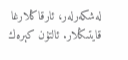لەشكەرلەر، ئارقاڭلارغا قايتىڭلار. ئالتۇن كېرەك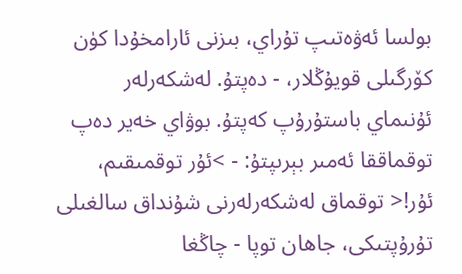بولسا ئەۋەتىپ تۇراي، بىزنى ئارامخۇدا كۈن كۆرگىلى قويۇڭلار، - دەپتۇ. لەشكەرلەر ئۇنىماي باستۇرۇپ كەپتۇ. بوۋاي خەير دەپ توقماققا ئەمىر بېرىپتۇ: - >ئۇر توقمىقىم، ئۇر!< توقماق لەشكەرلەرنى شۇنداق سالغىلى تۇرۇپتىكى، جاھان توپا - چاڭغا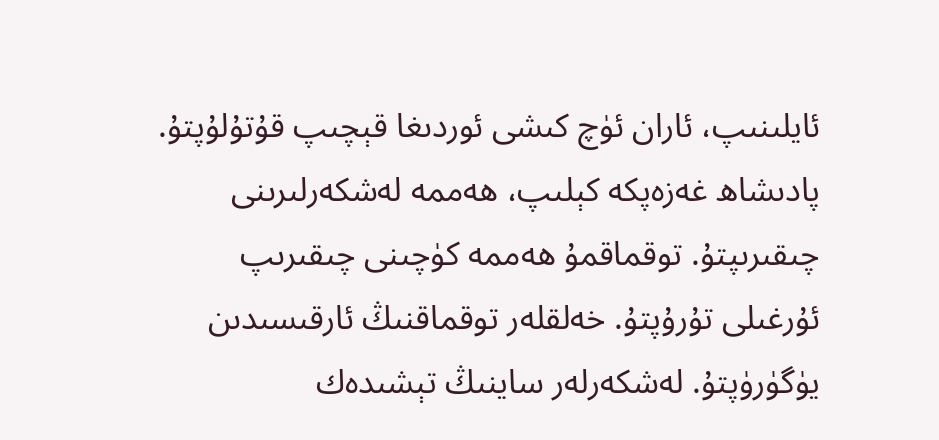ئايلىنىپ، ئاران ئۈچ كىشى ئوردىغا قېچىپ قۇتۇلۇپتۇ. پادىشاھ غەزەپكە كېلىپ، ھەممە لەشكەرلىرىنى چىقىرىپتۇ. توقماقمۇ ھەممە كۈچىنى چىقىرىپ ئۇرغىلى تۇرۇپتۇ. خەلقلەر توقماقنىڭ ئارقىسىدىن يۈگۈرۈپتۇ. لەشكەرلەر ساينىڭ تېشىدەك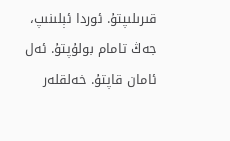قىرىلىپتۇ. ئوردا ئېلىنىپ، جەڭ تامام بولۇپتۇ. ئەل ئامان قاپتۇ. خەلقلەر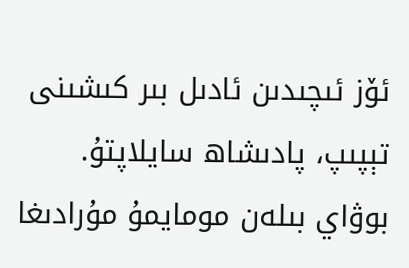ئۆز ئىچىدىن ئادىل بىر كىشىنى تېپىپ، پادىشاھ سايلاپتۇ. بوۋاي بىلەن مومايمۇ مۇرادىغا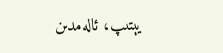يېتىپ، ئالەمدىن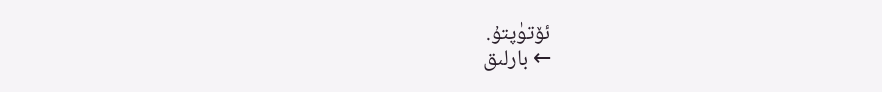ئۆتۈپتۇ.
← بارلىق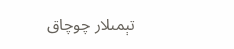تېمىلار چوچاق